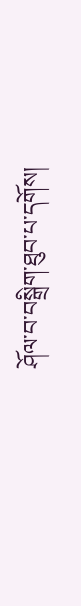ཤོལ་བ་བསྒྲིག་ཐུབ་པ་དགོས།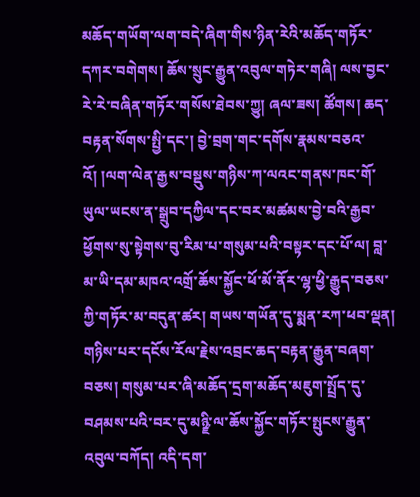མཆོད་གཡོག་ལག་བདེ་ཞིག་གིས་ཉིན་རེའི་མཆོད་གཏོར་དཀར་བགེགས། ཆོས་སྲུང་རྒྱུན་འབུལ་གཏེར་གཞི། ལས་བྱང་རེ་རེ་བཞིན་གཏོར་གསོས་ཐེབས་ཀྱུ། ཞལ་ཟས། ཚོགས། ཆད་བརྟན་སོགས་སྤྱི་དང་། བྱེ་བྲག་གང་དགོས་རྣམས་བཅའ་འོ། །ལག་ལེན་རྒྱས་བསྡུས་གཉིས་ཀ་ལའང་གནས་ཁང་གོ་ཡུལ་ཡངས་ན་སྒྲུབ་དཀྱིལ་དང་བར་མཚམས་བྱེ་བའི་རྒྱབ་ཕྱོགས་སུ་སྟེགས་བུ་རིམ་པ་གསུམ་པའི་བསྟར་དང་པོ་ལ། བླ་མ་ཡི་དམ་མཁའ་འགྲོ་ཆོས་སྐྱོང་ཕོ་མོ་ནོར་ལྷ་ཕྱི་རྒྱུད་བཅས་ཀྱི་གཏོར་མ་བདུན་ཚར། གཡས་གཡོན་དུ་སྨན་རཀ་ཕབ་ལྡན། གཉིས་པར་དངོས་རོལ་རྗེས་འབྲང་ཆད་བརྟན་རྒྱུན་བཞག་བཅས། གསུམ་པར་ཞི་མཆོད་དྲག་མཆོད་མཇུག་སྤྲོད་དུ་བཤམས་པའི་བར་དུ་མཉྫི་ལ་ཆོས་སྐྱོང་གཏོར་སྤུངས་རྒྱུན་འབུལ་བཀོད། འདི་དག་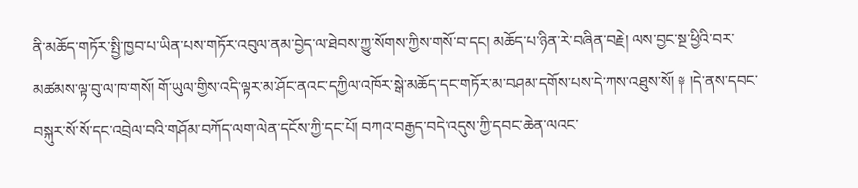ནི་མཆོད་གཏོར་སྤྱི་ཁྱབ་པ་ཡིན་པས་གཏོར་འབུལ་ནམ་བྱེད་ལ་ཐེབས་ཀྱུ་སོགས་ཀྱིས་གསོ་བ་དང། མཆོད་པ་ཉིན་རེ་བཞིན་བརྗེ། ལས་བྱང་སྔ་ཕྱིའི་བར་མཚམས་ལྟ་བུ་ལ་ཁ་གསོ། གོ་ཡུལ་གྱིས་འདི་ལྟར་མ་ཤོང་ནའང་དཀྱིལ་འཁོར་སྒེ་མཆོད་དང་གཏོར་མ་བཤམ་དགོས་པས་དེ་ཀས་འཐུས་སོ། ༈ །དེ་ནས་དབང་བསྐུར་སོ་སོ་དང་འབྲེལ་བའི་གཤོམ་བཀོད་ལག་ལེན་དངོས་ཀྱི་དང་པོ། བཀའ་བརྒྱད་བདེ་འདུས་ཀྱི་དབང་ཆེན་ལའང་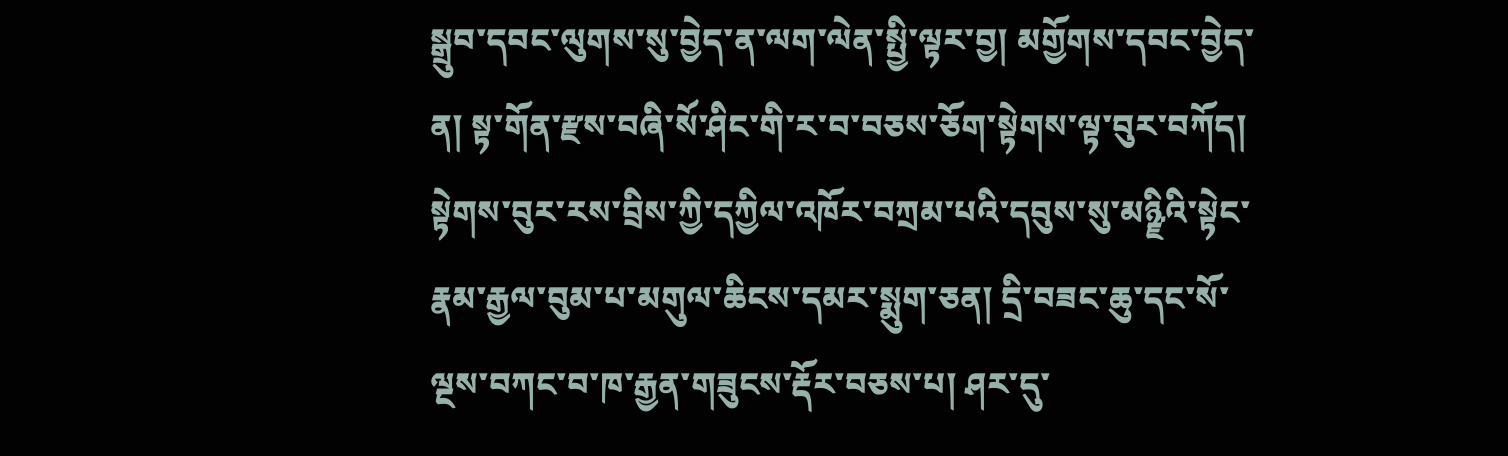སྒྲུབ་དབང་ལུགས་སུ་བྱེད་ན་ལག་ལེན་སྤྱི་ལྟར་བྱ། མགྱོགས་དབང་བྱེད་ན། སྟ་གོན་རྫས་བཞི་སོ་ཤིང་གི་ར་བ་བཅས་ཅོག་སྟེགས་ལྟ་བུར་བཀོད། སྟེགས་བུར་རས་བྲིས་ཀྱི་དཀྱིལ་འཁོར་བཀྲམ་པའི་དབུས་སུ་མཉྫིའི་སྟེང་རྣམ་རྒྱལ་བུམ་པ་མགུལ་ཆིངས་དམར་སྨུག་ཅན། དྲི་བཟང་ཆུ་དང་སོ་ལྔས་བཀང་བ་ཁ་རྒྱན་གཟུངས་རྡོར་བཅས་པ། ཤར་དུ་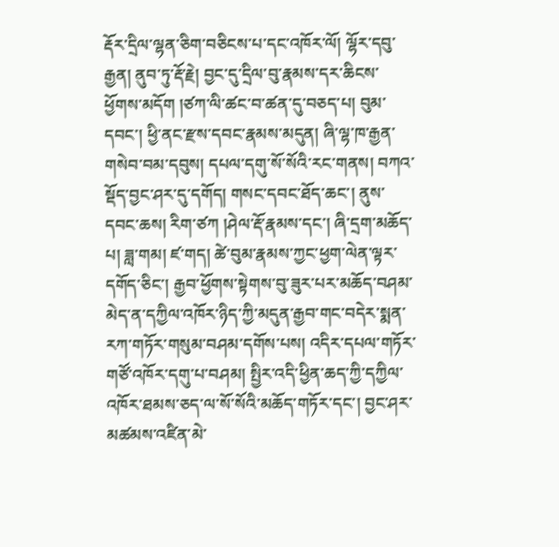རྡོར་དྲིལ་ལྷན་ཅིག་བཅིངས་པ་དང་འཁོར་ལོ། ལྷོར་དབུ་རྒྱན། ནུབ་ཏུ་རྡོ་རྗེ། བྱང་དུ་དྲིལ་བུ་རྣམས་དར་ཆིངས་ཕྱོགས་མདོག །ཙཀ་ལི་ཚང་བ་ཚན་དུ་བཅད་པ། བུམ་དབང་། ཕྱི་ནང་རྫས་དབང་རྣམས་མདུན། ཞི་ལྷ་ཁ་རྒྱན་གསེབ་བམ་དབུས། དཔལ་དགུ་སོ་སོའི་རང་གནས། བཀའ་སྡོད་བྱང་ཤར་དུ་དགོད། གསང་དབང་ཐོད་ཆང་། ནུས་དབང་ཆས། རིག་ཙཀ །ཤེལ་རྡོ་རྣམས་དང་། ཞི་དྲག་མཆོད་པ། ཟླ་གམ། ཛ་གད། ཚེ་བུམ་རྣམས་ཀྱང་ཕྱག་ལེན་ལྟར་དགོད་ཅིང་། རྒྱབ་ཕྱོགས་སྟེགས་བུ་ཟུར་པར་མཆོད་བཤམ་མེད་ན་དཀྱིལ་འཁོར་ཉིད་ཀྱི་མདུན་རྒྱབ་གང་བདེར་སྨན་རཀ་གཏོར་གསུམ་བཤམ་དགོས་པས། འདིར་དཔལ་གཏོར་གཙོ་འཁོར་དགུ་པ་བཤམ། སྤྱིར་འདི་ཕྱིན་ཆད་ཀྱི་དཀྱིལ་འཁོར་ཐམས་ཅད་ལ་སོ་སོའི་མཆོད་གཏོར་དང་། བྱང་ཤར་མཚམས་འཛིན་མེ་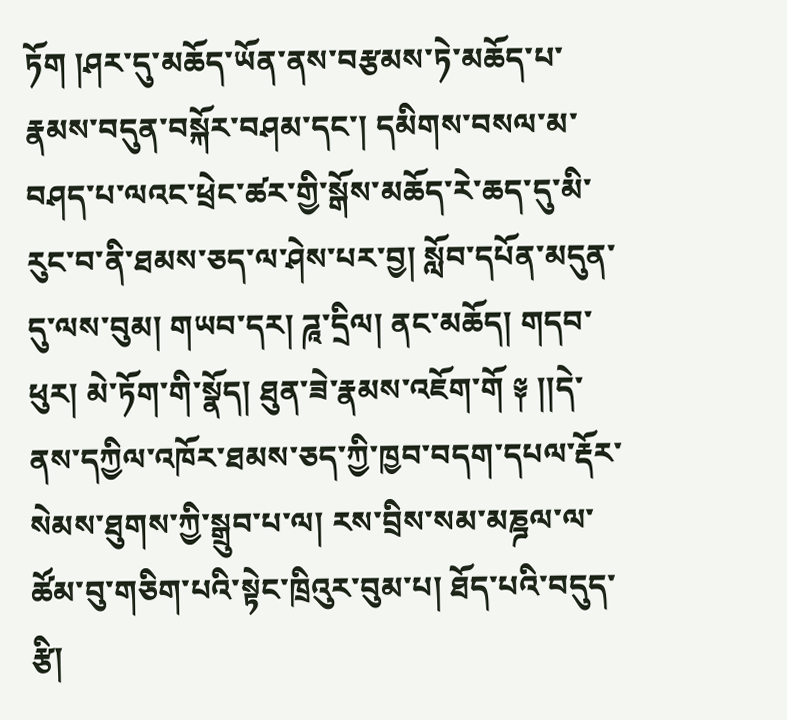ཏོག །ཤར་དུ་མཆོད་ཡོན་ནས་བརྩམས་ཏེ་མཆོད་པ་རྣམས་བདུན་བསྐོར་བཤམ་དང་། དམིགས་བསལ་མ་བཤད་པ་ལའང་ཕྲེང་ཚར་གྱི་སྒོས་མཆོད་རེ་ཆད་དུ་མི་རུང་བ་ནི་ཐམས་ཅད་ལ་ཤེས་པར་བྱ། སློབ་དཔོན་མདུན་དུ་ལས་བུམ། གཡབ་དར། ཌཱ་དྲིལ། ནང་མཆོད། གདབ་ཕུར། མེ་ཏོག་གི་སྣོད། ཐུན་ཟེ་རྣམས་འཇོག་གོ ༈ །།དེ་ནས་དཀྱིལ་འཁོར་ཐམས་ཅད་ཀྱི་ཁྱབ་བདག་དཔལ་རྡོར་སེམས་ཐུགས་ཀྱི་སྒྲུབ་པ་ལ། རས་བྲིས་སམ་མཎྜལ་ལ་ཚོམ་བུ་གཅིག་པའི་སྟེང་ཁྲིའུར་བུམ་པ། ཐོད་པའི་བདུད་རྩི།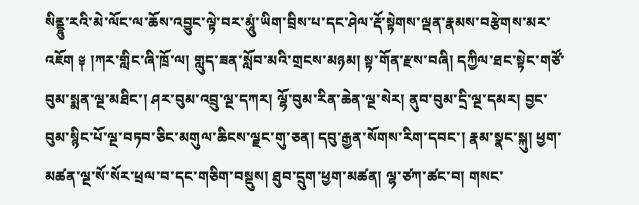སིནྡྷུ་རའི་མེ་ལོང་ལ་ཆོས་འབྱུང་ལྟེ་བར་མཱུཾ་ཡིག་བྲིས་པ་དང་ཤེལ་རྡོ་སྟེགས་ལྡན་རྣམས་བརྩེགས་མར་འཇོག ༈ །ཀར་གླིང་ཞི་ཁྲོ་ལ། གླུད་ཟན་སློབ་མའི་གྲངས་མཉམ། སྟ་གོན་རྫས་བཞི། དཀྱིལ་ཐང་སྟེང་གཙོ་བུམ་སྨན་ལྔ་མཐིང་། ཤར་བུམ་འབྲུ་ལྔ་དཀར། ལྷོ་བུམ་རིན་ཆེན་ལྔ་སེར། ནུབ་བུམ་དྲི་ལྔ་དམར། བྱང་བུམ་སྙིང་པོ་ལྔ་བཏབ་ཅིང་མགུལ་ཆིངས་ལྗང་གུ་ཅན། དབུ་རྒྱན་སོགས་རིག་དབང་། རྣམ་སྣང་སྐུ། ཕྱག་མཚན་ལྔ་སོ་སོར་ཕྲལ་བ་དང་གཅིག་བསྡུས། ཐུབ་དྲུག་ཕྱག་མཚན། ལྷ་ཙཀ་ཚང་བ། གསང་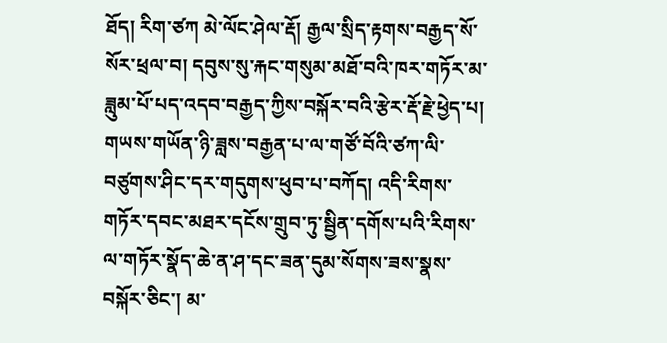ཐོད། རིག་ཙཀ མེ་ལོང་ཤེལ་རྡོ། རྒྱལ་སྲིད་རྟགས་བརྒྱད་སོ་སོར་ཕྲལ་བ། དབུས་སུ་རྐང་གསུམ་མཐོ་བའི་ཁར་གཏོར་མ་ཟླུམ་པོ་པད་འདབ་བརྒྱད་ཀྱིས་བསྐོར་བའི་རྩེར་རྡོ་རྗེ་ཕྱེད་པ། གཡས་གཡོན་ཉི་ཟླས་བརྒྱན་པ་ལ་གཙོ་བོའི་ཙཀ་ལི་བཙུགས་ཤིང་དར་གདུགས་ཕུབ་པ་བཀོད། འདི་རིགས་གཏོར་དབང་མཐར་དངོས་གྲུབ་ཏུ་སྦྱིན་དགོས་པའི་རིགས་ལ་གཏོར་སྣོད་ཆེ་ན་ཤ་དང་ཟན་དུམ་སོགས་ཟས་སྣས་བསྐོར་ཅིང་། མ་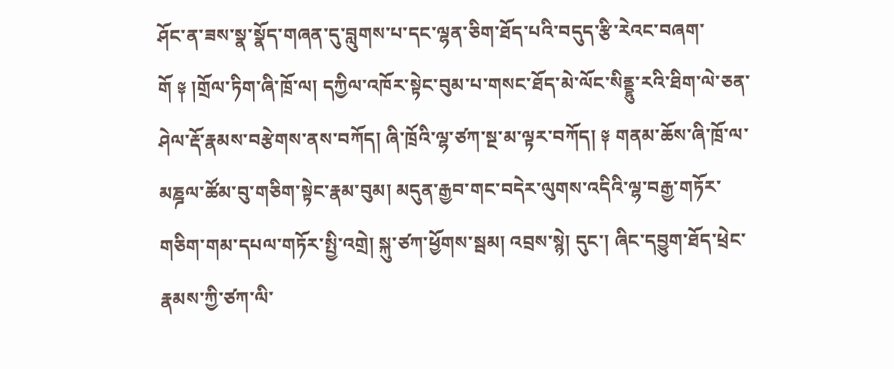ཤོང་ན་ཟས་སྣ་སྣོད་གཞན་དུ་བླུགས་པ་དང་ལྷན་ཅིག་ཐོད་པའི་བདུད་རྩི་རེའང་བཞག་གོ ༈ །གྲོལ་ཏིག་ཞི་ཁྲོ་ལ། དཀྱིལ་འཁོར་སྟེང་བུམ་པ་གསང་ཐོད་མེ་ལོང་སིནྡྷུ་རའི་ཐིག་ལེ་ཅན་ཤེལ་རྡོ་རྣམས་བརྩེགས་ནས་བཀོད། ཞི་ཁྲོའི་ལྷ་ཙཀ་སྔ་མ་ལྟར་བཀོད། ༈ གནམ་ཆོས་ཞི་ཁྲོ་ལ་མཎྜལ་ཚོམ་བུ་གཅིག་སྟེང་རྣམ་བུམ། མདུན་རྒྱབ་གང་བདེར་ལུགས་འདིའི་ལྷ་བརྒྱ་གཏོར་གཅིག་གམ་དཔལ་གཏོར་སྤྱི་འགྲེ། སྐུ་ཙཀ་ཕྱོགས་སྦམ། འབྲས་སྙེ། དུང་། ཞིང་དབྱུག་ཐོད་ཕྲེང་རྣམས་ཀྱི་ཙཀ་ལི་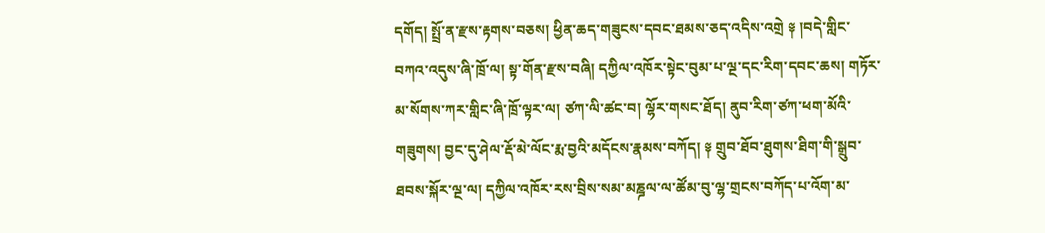དགོད། སྤྲོ་ན་རྫས་རྟགས་བཅས། ཕྱིན་ཆད་གཟུངས་དབང་ཐམས་ཅད་འདིས་འགྲེ ༈ །བདེ་གླིང་བཀའ་འདུས་ཞི་ཁྲོ་ལ། སྟ་གོན་རྫས་བཞི། དཀྱིལ་འཁོར་སྟེང་བུམ་པ་ལྔ་དང་རིག་དབང་ཆས། གཏོར་མ་སོགས་ཀར་གླིང་ཞི་ཁྲོ་ལྟར་ལ། ཙཀ་ལི་ཚང་བ། ལྷོར་གསང་ཐོད། ནུབ་རིག་ཙཀ་ཕག་མོའི་གཟུགས། བྱང་དུ་ཤེལ་རྡོ་མེ་ལོང་རྨ་བྱའི་མདོངས་རྣམས་བཀོད། ༈ གྲུབ་ཐོབ་ཐུགས་ཐིག་གི་སྒྲུབ་ཐབས་སྐོར་ལྔ་ལ། དཀྱིལ་འཁོར་རས་བྲིས་སམ་མཎྜལ་ལ་ཚོམ་བུ་ལྷ་གྲངས་བཀོད་པ་འོག་མ་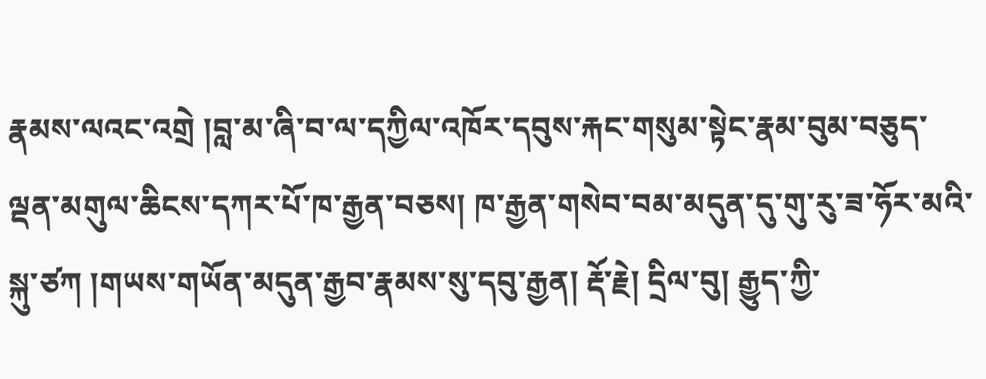རྣམས་ལའང་འགྲེ །བླ་མ་ཞི་བ་ལ་དཀྱིལ་འཁོར་དབུས་རྐང་གསུམ་སྟེང་རྣམ་བུམ་བཅུད་ལྡན་མགུལ་ཆིངས་དཀར་པོ་ཁ་རྒྱན་བཅས། ཁ་རྒྱན་གསེབ་བམ་མདུན་དུ་གུ་རུ་ཟ་ཧོར་མའི་སྐུ་ཙཀ །གཡས་གཡོན་མདུན་རྒྱབ་རྣམས་སུ་དབུ་རྒྱན། རྡོ་རྗེ། དྲིལ་བུ། རྒྱུད་ཀྱི་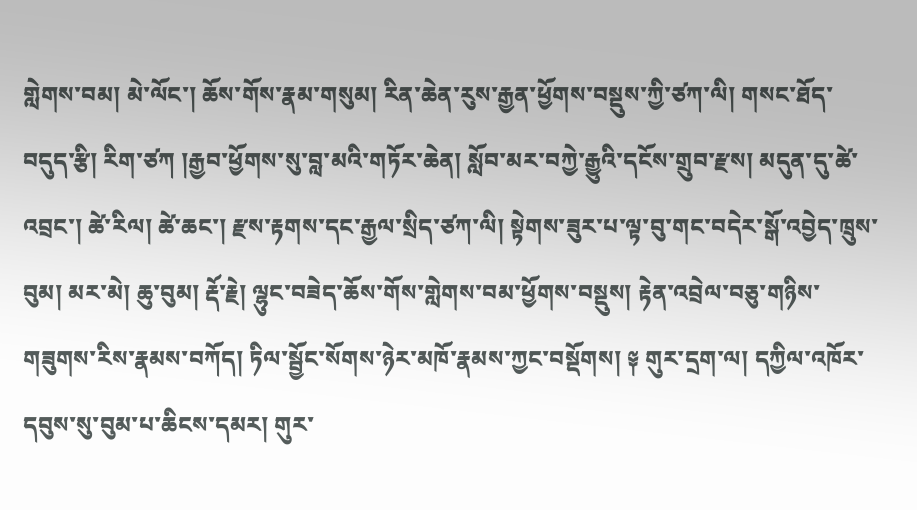གླེགས་བམ། མེ་ལོང་། ཆོས་གོས་རྣམ་གསུམ། རིན་ཆེན་རུས་རྒྱན་ཕྱོགས་བསྡུས་ཀྱི་ཙཀ་ལི། གསང་ཐོད་བདུད་རྩི། རིག་ཙཀ །རྒྱབ་ཕྱོགས་སུ་བླ་མའི་གཏོར་ཆེན། སློབ་མར་བཀྱེ་རྒྱུའི་དངོས་གྲུབ་རྫས། མདུན་དུ་ཚེ་འབྲང་། ཚེ་རིལ། ཚེ་ཆང་། རྫས་རྟགས་དང་རྒྱལ་སྲིད་ཙཀ་ལི། སྟེགས་ཟུར་པ་ལྟ་བུ་གང་བདེར་སྒོ་འབྱེད་ཁྲུས་བུམ། མར་མེ། ཆུ་བུམ། རྡོ་རྗེ། ལྷུང་བཟེད་ཆོས་གོས་གླེགས་བམ་ཕྱོགས་བསྡུས། རྟེན་འབྲེལ་བཅུ་གཉིས་གཟུགས་རིས་རྣམས་བཀོད། ཏིལ་སྦྱོང་སོགས་ཉེར་མཁོ་རྣམས་ཀྱང་བསྡོགས། ༈ གུར་དྲག་ལ། དཀྱིལ་འཁོར་དབུས་སུ་བུམ་པ་ཆིངས་དམར། གུར་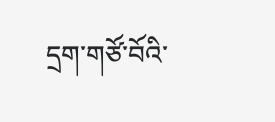དྲག་གཙོ་བོའི་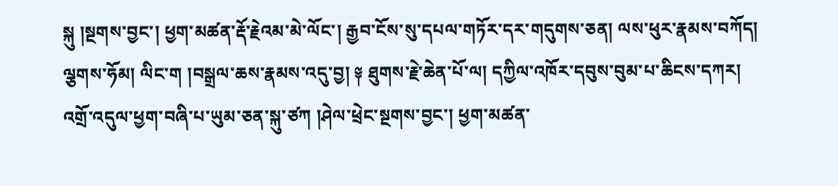སྐུ །སྔགས་བྱང་། ཕྱག་མཚན་རྡོ་རྗེའམ་མེ་ལོང་། རྒྱབ་ངོས་སུ་དཔལ་གཏོར་དར་གདུགས་ཅན། ལས་ཕུར་རྣམས་བཀོད། ལྕགས་ཧོམ། ལིང་ག །བསྒྲལ་ཆས་རྣམས་འདུ་བྱ། ༈ ཐུགས་རྗེ་ཆེན་པོ་ལ། དཀྱིལ་འཁོར་དབུས་བུམ་པ་ཆིངས་དཀར། འགྲོ་འདུལ་ཕྱག་བཞི་པ་ཡུམ་ཅན་སྐུ་ཙཀ །ཤེལ་ཕྲེང་སྔགས་བྱང་། ཕྱག་མཚན་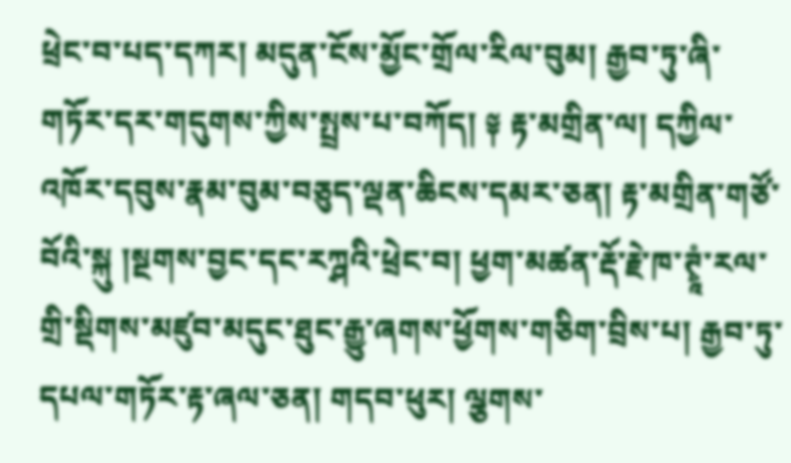ཕྲེང་བ་པད་དཀར། མདུན་ངོས་མྱོང་གྲོལ་རིལ་བུམ། རྒྱབ་ཏུ་ཞི་གཏོར་དར་གདུགས་ཀྱིས་སྤྲས་པ་བཀོད། ༈ རྟ་མགྲིན་ལ། དཀྱིལ་འཁོར་དབུས་རྣམ་བུམ་བཅུད་ལྡན་ཆིངས་དམར་ཅན། རྟ་མགྲིན་གཙོ་བོའི་སྐུ །སྔགས་བྱང་དང་རཀྴའི་ཕྲེང་བ། ཕྱག་མཚན་རྡོ་རྗེ་ཁ་ཊྭཱཾ་རལ་གྲི་སྡིགས་མཛུབ་མདུང་ཐུང་རྒྱུ་ཞགས་ཕྱོགས་གཅིག་བྲིས་པ། རྒྱབ་ཏུ་དཔལ་གཏོར་རྟ་ཞལ་ཅན། གདབ་ཕུར། ལྕགས་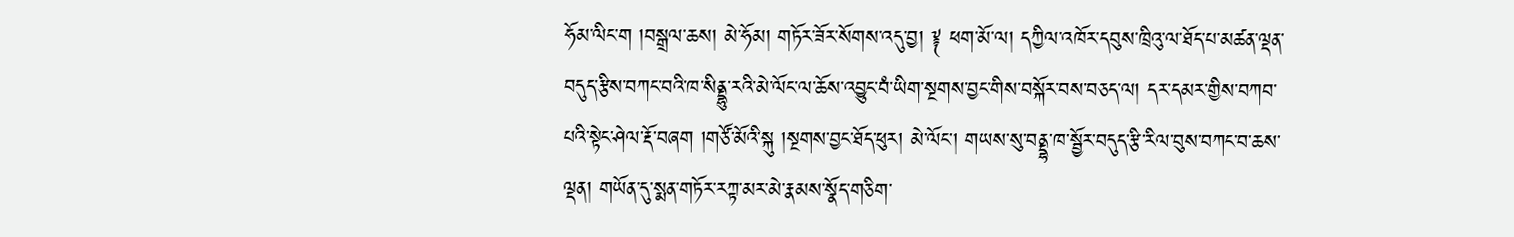ཧོམ་ལིང་ག །བསྒྲལ་ཆས། མེ་ཧོམ། གཏོར་ཟོར་སོགས་འདུ་བྱ། ༈ ཕག་མོ་ལ། དཀྱིལ་འཁོར་དབུས་ཁྲིའུ་ལ་ཐོད་པ་མཚན་ལྡན་བདུད་རྩིས་བཀང་བའི་ཁ་སིནྡྷུ་རའི་མེ་ལོང་ལ་ཆོས་འབྱུང་བཾ་ཡིག་སྔགས་བྱང་གིས་བསྐོར་བས་བཅད་ལ། དར་དམར་གྱིས་བཀབ་པའི་སྟེང་ཤེལ་རྡོ་བཞག །གཙོ་མོའི་སྐུ །སྔགས་བྱང་ཐོད་ཕུར། མེ་ལོང་། གཡས་སུ་བནྡྷ་ཁ་སྦྱོར་བདུད་རྩི་རིལ་བུས་བཀང་བ་ཆས་ལྡན། གཡོན་དུ་སྨན་གཏོར་རཀྟ་མར་མེ་རྣམས་སྣོད་གཅིག་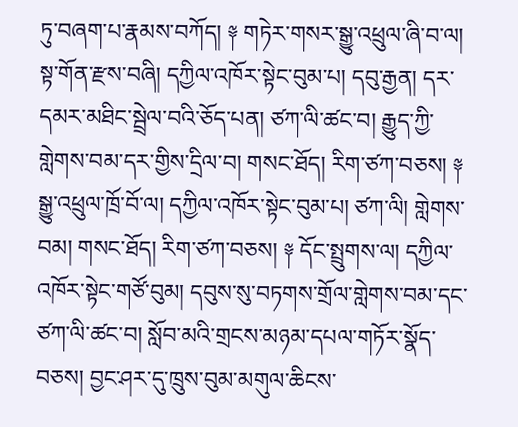ཏུ་བཞག་པ་རྣམས་བཀོད། ༈ གཏེར་གསར་སྒྱུ་འཕྲུལ་ཞི་བ་ལ། སྟ་གོན་རྫས་བཞི། དཀྱིལ་འཁོར་སྟེང་བུམ་པ། དབུ་རྒྱན། དར་དམར་མཐིང་སྦྲེལ་བའི་ཅོད་པན། ཙཀ་ལི་ཚང་བ། རྒྱུད་ཀྱི་གླེགས་བམ་དར་གྱིས་དྲིལ་བ། གསང་ཐོད། རིག་ཙཀ་བཅས། ༈ སྒྱུ་འཕྲུལ་ཁྲོ་བོ་ལ། དཀྱིལ་འཁོར་སྟེང་བུམ་པ། ཙཀ་ལི། གླེགས་བམ། གསང་ཐོད། རིག་ཙཀ་བཅས། ༈ དོང་སྤྲུགས་ལ། དཀྱིལ་འཁོར་སྟེང་གཙོ་བུམ། དབུས་སུ་བཏགས་གྲོལ་གླེགས་བམ་དང་ཙཀ་ལི་ཚང་བ། སློབ་མའི་གྲངས་མཉམ་དཔལ་གཏོར་སྣོད་བཅས། བྱང་ཤར་དུ་ཁྲུས་བུམ་མགུལ་ཆིངས་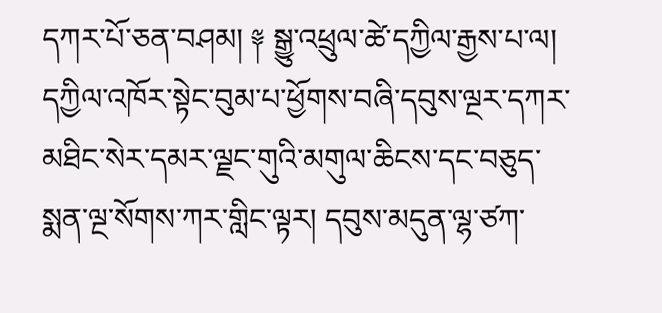དཀར་པོ་ཅན་བཤམ། ༈ སྒྱུ་འཕྲུལ་ཚེ་དཀྱིལ་རྒྱས་པ་ལ། དཀྱིལ་འཁོར་སྟེང་བུམ་པ་ཕྱོགས་བཞི་དབུས་ལྔར་དཀར་མཐིང་སེར་དམར་ལྗང་གུའི་མགུལ་ཆིངས་དང་བཅུད་སྨན་ལྔ་སོགས་ཀར་གླིང་ལྟར། དབུས་མདུན་ལྷ་ཙཀ་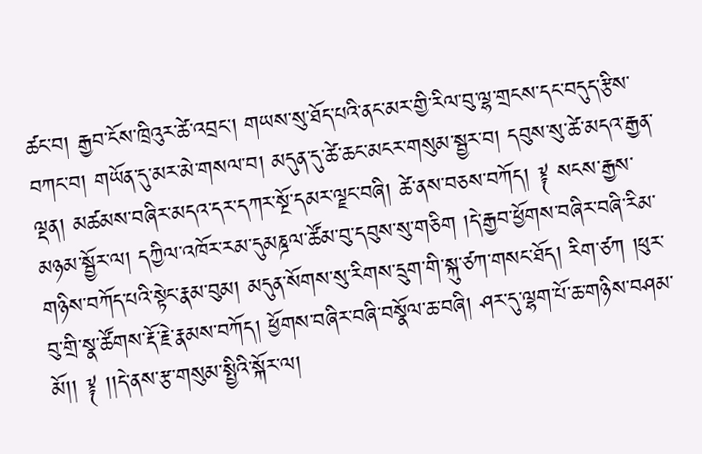ཚང་བ། རྒྱབ་ངོས་ཁྲིའུར་ཚེ་འབྲང་། གཡས་སུ་ཐོད་པའི་ནང་མར་གྱི་རིལ་བུ་ལྷ་གྲངས་དང་བདུད་རྩིས་བཀང་བ། གཡོན་དུ་མར་མེ་གསལ་བ། མདུན་དུ་ཚེ་ཆང་མངར་གསུམ་སྦྱར་བ། དབུས་སུ་ཚེ་མདའ་རྒྱན་ལྡན། མཚམས་བཞིར་མདའ་དར་དཀར་སྔོ་དམར་ལྗང་བཞི། ཚེ་ནས་བཅས་བཀོད། ༈ སངས་རྒྱས་མཉམ་སྦྱོར་ལ། དཀྱིལ་འཁོར་རམ་དུམཎྜལ་ཚོམ་བུ་དབུས་སུ་གཅིག །དེ་རྒྱབ་ཕྱོགས་བཞིར་བཞི་རིམ་གཉིས་བཀོད་པའི་སྟེང་རྣམ་བུམ། མདུན་སོགས་སུ་རིགས་དྲུག་གི་སྐུ་ཙཀ་གསང་ཐོད། རིག་ཙཀ །ཕུར་བུ་གྲི་སྣ་ཚོགས་རྡོ་རྗེ་རྣམས་བཀོད། ཕྱོགས་བཞིར་བཞི་བསྣོལ་ཆ་བཞི། ཤར་དུ་ལྷག་པོ་ཆ་གཉིས་བཤམ་མོ།། ༈ །།དེ་ནས་རྩ་གསུམ་སྤྱིའི་སྐོར་ལ།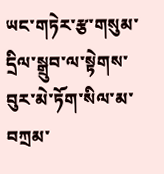ཡང་གཏེར་རྩ་གསུམ་དྲིལ་སྒྲུབ་ལ་སྟེགས་བུར་མེ་ཏོག་སིལ་མ་བཀྲམ་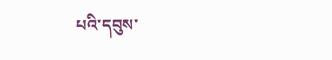པའི་དབུས་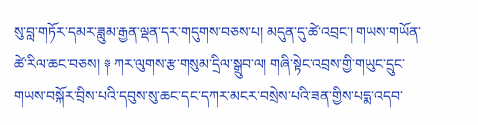སུ་བླ་གཏོར་དམར་ཟླུམ་རྒྱན་ལྡན་དར་གདུགས་བཅས་པ། མདུན་དུ་ཚེ་འབྲང་། གཡས་གཡོན་ཚེ་རིལ་ཆང་བཅས། ༈ ཀར་ལུགས་རྩ་གསུམ་དྲིལ་སྒྲུབ་ལ། གཞི་སྟེང་འབྲས་གྱི་གཡུང་དྲུང་གཡས་བསྐོར་བྲིས་པའི་དབུས་སུ་ཆང་དང་དཀར་མངར་བསྲེས་པའི་ཟན་གྱིས་པདྨ་འདབ་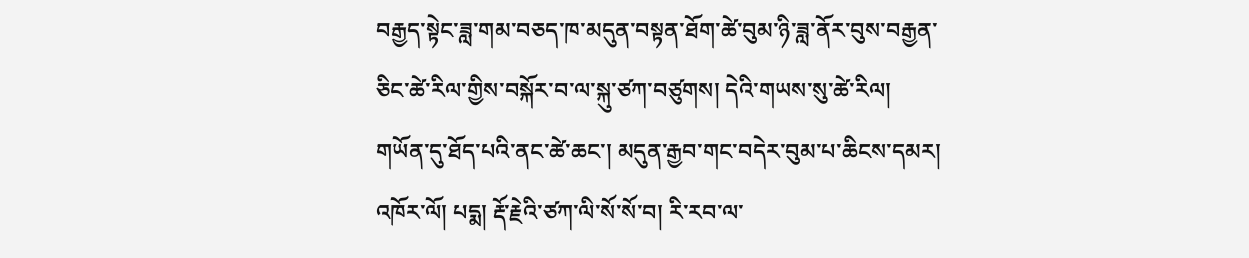བརྒྱད་སྟེང་ཟླ་གམ་བཅད་ཁ་མདུན་བསྟན་ཐོག་ཚེ་བུམ་ཉི་ཟླ་ནོར་བུས་བརྒྱན་ཅིང་ཚེ་རིལ་གྱིས་བསྐོར་བ་ལ་སྐུ་ཙཀ་བཙུགས། དེའི་གཡས་སུ་ཚེ་རིལ། གཡོན་དུ་ཐོད་པའི་ནང་ཚེ་ཆང་། མདུན་རྒྱབ་གང་བདེར་བུམ་པ་ཆིངས་དམར། འཁོར་ལོ། པདྨ། རྡོ་རྗེའི་ཙཀ་ལི་སོ་སོ་བ། རི་རབ་ལ་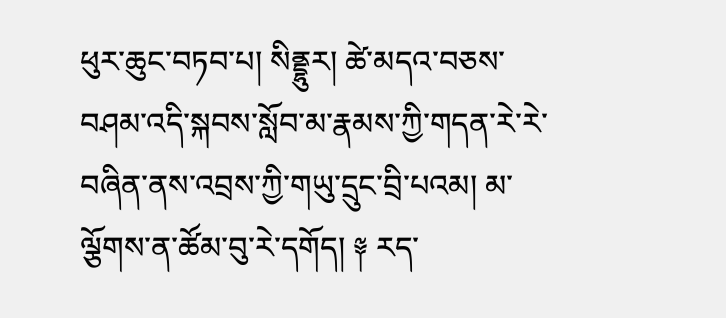ཕུར་ཆུང་བཏབ་པ། སིནྡྷུར། ཚེ་མདའ་བཅས་བཤམ་འདི་སྐབས་སློབ་མ་རྣམས་ཀྱི་གདན་རེ་རེ་བཞིན་ནས་འབྲས་ཀྱི་གཡུ་དྲུང་བྲི་པའམ། མ་ལྕོགས་ན་ཚོམ་བུ་རེ་དགོད། ༈ རད་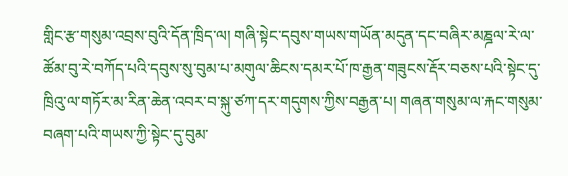གླིང་རྩ་གསུམ་འབྲས་བུའི་དོན་ཁྲིད་ལ། གཞི་སྟེང་དབུས་གཡས་གཡོན་མདུན་དང་བཞིར་མཎྜལ་རེ་ལ་ཚོམ་བུ་རེ་བཀོད་པའི་དབུས་སུ་བུམ་པ་མགུལ་ཆིངས་དམར་པོ་ཁ་རྒྱན་གཟུངས་རྡོར་བཅས་པའི་སྟེང་དུ་ཁྲིའུ་ལ་གཏོར་མ་རིན་ཆེན་འབར་བ་སྐུ་ཙཀ་དར་གདུགས་ཀྱིས་བརྒྱན་པ། གཞན་གསུམ་ལ་རྐང་གསུམ་བཞག་པའི་གཡས་ཀྱི་སྟེང་དུ་བུམ་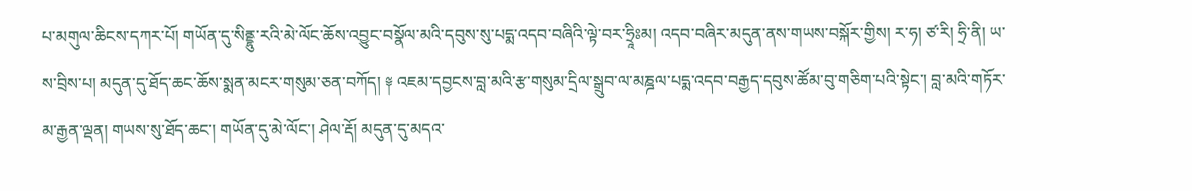པ་མགུལ་ཆིངས་དཀར་པོ། གཡོན་དུ་སིནྡྷུ་རའི་མེ་ལོང་ཆོས་འབྱུང་བསྣོལ་མའི་དབུས་སུ་པདྨ་འདབ་བཞིའི་ལྟེ་བར་ཧྲཱིཿམ། འདབ་བཞིར་མདུན་ནས་གཡས་བསྐོར་གྱིས། ར་ཧ། ཙ་རི། ཧྲི་ནི། ཡ་ས་བྲིས་པ། མདུན་དུ་ཐོད་ཆང་ཆོས་སྨན་མངར་གསུམ་ཅན་བཀོད། ༈ འཇམ་དབྱངས་བླ་མའི་རྩ་གསུམ་དྲིལ་སྒྲུབ་ལ་མཎྜལ་པདྨ་འདབ་བརྒྱད་དབུས་ཚོམ་བུ་གཅིག་པའི་སྟེང་། བླ་མའི་གཏོར་མ་རྒྱན་ལྡན། གཡས་སུ་ཐོད་ཆང་། གཡོན་དུ་མེ་ལོང་། ཤེལ་རྡོ། མདུན་དུ་མདའ་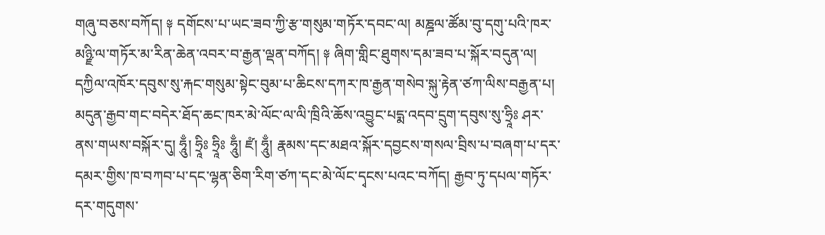གཞུ་བཅས་བཀོད། ༈ དགོངས་པ་ཡང་ཟབ་ཀྱི་རྩ་གསུམ་གཏོར་དབང་ལ། མཎྜལ་ཚོམ་བུ་དགུ་པའི་ཁར་མཉྫི་ལ་གཏོར་མ་རིན་ཆེན་འབར་བ་རྒྱན་ལྡན་བཀོད། ༈ ཞིག་གླིང་ཐུགས་དམ་ཟབ་པ་སྐོར་བདུན་ལ། དཀྱིལ་འཁོར་དབུས་སུ་རྐང་གསུམ་སྟེང་བུམ་པ་ཆིངས་དཀར་ཁ་རྒྱན་གསེབ་སྐུ་རྟེན་ཙཀ་ལིས་བརྒྱན་པ། མདུན་རྒྱབ་གང་བདེར་ཐོད་ཆང་ཁར་མེ་ལོང་ལ་ལི་ཁྲིའི་ཆོས་འབྱུང་པདྨ་འདབ་དྲུག་དབུས་སུ་ཧྲཱིཿ ཤར་ནས་གཡས་བསྐོར་དུ། ཧཱུྃ། ཧྲཱིཿ ཧྲཱིཿ ཧཱུྃ། ཛཾ། ཧཱུྃ། རྣམས་དང་མཐའ་སྐོར་དབྱངས་གསལ་བྲིས་པ་བཞག་པ་དར་དམར་གྱིས་ཁ་བཀབ་པ་དང་ལྷན་ཅིག་རིག་ཙཀ་དང་མེ་ལོང་དྭངས་པའང་བཀོད། རྒྱབ་ཏུ་དཔལ་གཏོར་དར་གདུགས་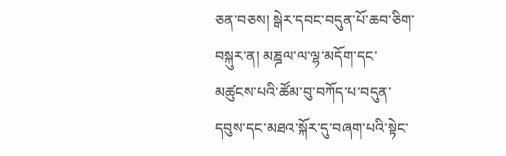ཅན་བཅས། སྒེར་དབང་བདུན་པོ་ཆབ་ཅིག་བསྐུར་ན། མཎྜལ་ལ་ལྷ་མདོག་དང་མཚུངས་པའི་ཚོམ་བུ་བཀོད་པ་བདུན་དབུས་དང་མཐའ་སྐོར་དུ་བཞག་པའི་སྟེང་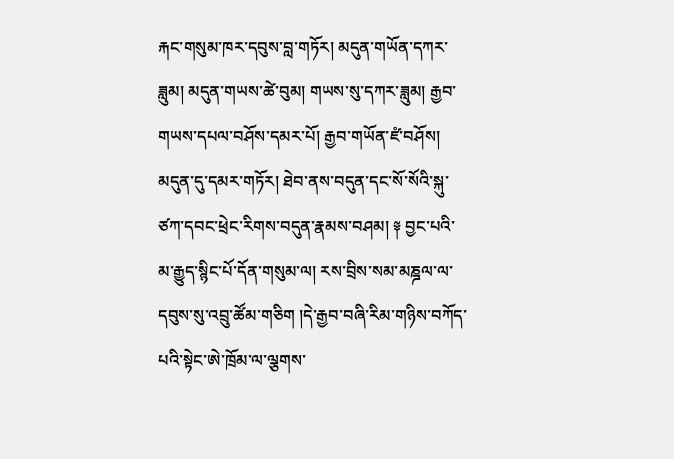རྐང་གསུམ་ཁར་དབུས་བླ་གཏོར། མདུན་གཡོན་དཀར་ཟླུམ། མདུན་གཡས་ཚེ་བུམ། གཡས་སུ་དཀར་ཟླུམ། རྒྱབ་གཡས་དཔལ་བཤོས་དམར་པོ། རྒྱབ་གཡོན་ཛཾ་བཤོས། མདུན་དུ་དམར་གཏོར། ཐེབ་ནས་བདུན་དང་སོ་སོའི་སྐུ་ཙཀ་དབང་ཕྲེང་རིགས་བདུན་རྣམས་བཤམ། ༈ བྱང་པའི་མ་རྒྱུད་སྙིང་པོ་དོན་གསུམ་ལ། རས་བྲིས་སམ་མཎྜལ་ལ་དབུས་སུ་འབྲུ་ཚོམ་གཅིག །དེ་རྒྱབ་བཞི་རིམ་གཉིས་བཀོད་པའི་སྟེང་ཨེ་ཁྲོམ་ལ་ལྕགས་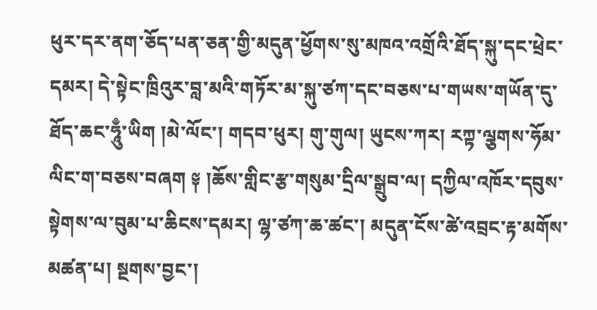ཕུར་དར་ནག་ཅོད་པན་ཅན་གྱི་མདུན་ཕྱོགས་སུ་མཁའ་འགྲོའི་ཐོད་སྐུ་དང་ཕྲེང་དམར། དེ་སྟེང་ཁྲིའུར་བླ་མའི་གཏོར་མ་སྐུ་ཙཀ་དང་བཅས་པ་གཡས་གཡོན་དུ་ཐོད་ཆང་ཧཱུྃ་ཡིག །མེ་ལོང་། གདབ་ཕུར། གུ་གུལ། ཡུངས་ཀར། རཀྟ་ལྕགས་ཧོམ་ལིང་ག་བཅས་བཞག ༈ །ཆོས་གླིང་རྩ་གསུམ་དྲིལ་སྒྲུབ་ལ། དཀྱིལ་འཁོར་དབུས་སྟེགས་ལ་བུམ་པ་ཆིངས་དམར། ལྷ་ཙཀ་ཆ་ཚང་། མདུན་ངོས་ཚེ་འབྲང་རྟ་མགོས་མཚན་པ། སྔགས་བྱང་།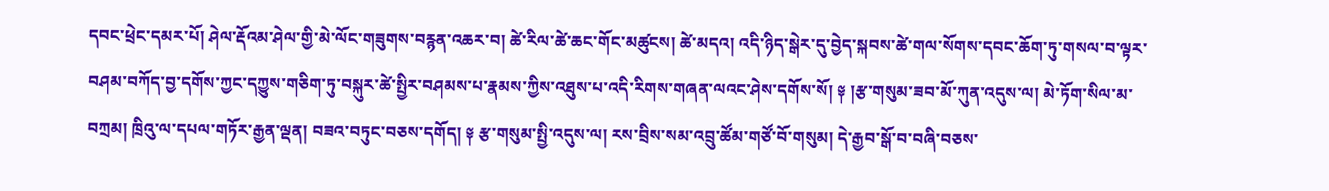དབང་ཕྲེང་དམར་པོ། ཤེལ་རྡོའམ་ཤེལ་གྱི་མེ་ལོང་གཟུགས་བརྙན་འཆར་བ། ཚེ་རིལ་ཚེ་ཆང་གོང་མཚུངས། ཚེ་མདའ། འདི་ཉིད་སྒེར་དུ་བྱེད་སྐབས་ཚེ་གལ་སོགས་དབང་ཆོག་ཏུ་གསལ་བ་ལྟར་བཤམ་བཀོད་བྱ་དགོས་ཀྱང་དཀྱུས་གཅིག་ཏུ་བསྐུར་ཚེ་སྤྱིར་བཤམས་པ་རྣམས་ཀྱིས་འཐུས་པ་འདི་རིགས་གཞན་ལའང་ཤེས་དགོས་སོ། ༈ །རྩ་གསུམ་ཟབ་མོ་ཀུན་འདུས་ལ། མེ་ཏོག་སིལ་མ་བཀྲམ། ཁྲིའུ་ལ་དཔལ་གཏོར་རྒྱན་ལྡན། བཟའ་བཏུང་བཅས་དགོད། ༈ རྩ་གསུམ་སྤྱི་འདུས་ལ། རས་བྲིས་སམ་འབྲུ་ཚོམ་གཙོ་བོ་གསུམ། དེ་རྒྱབ་སྒོ་བ་བཞི་བཅས་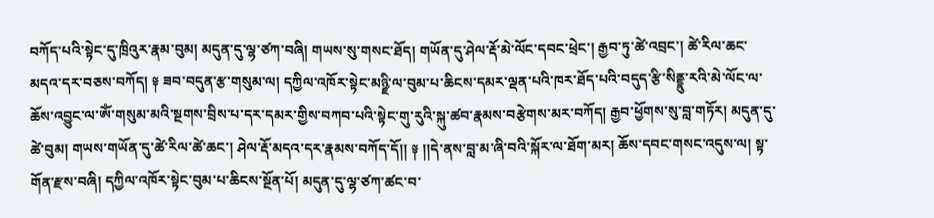བཀོད་པའི་སྟེང་དུ་ཁྲིའུར་རྣམ་བུམ། མདུན་དུ་ལྷ་ཙཀ་བཞི། གཡས་སུ་གསང་ཐོད། གཡོན་དུ་ཤེལ་རྡོ་མེ་ལོང་དབང་ཕྲེང་། རྒྱབ་ཏུ་ཚེ་འབྲང་། ཚེ་རིལ་ཆང་མདའ་དར་བཅས་བཀོད། ༈ ཟབ་བདུན་རྩ་གསུམ་ལ། དཀྱིལ་འཁོར་སྟེང་མཉྫི་ལ་བུམ་པ་ཆིངས་དམར་ལྡན་པའི་ཁར་ཐོད་པའི་བདུད་རྩི་སིནྡྷུ་རའི་མེ་ལོང་ལ་ཆོས་འབྱུང་ལ་ཨོཾ་གསུམ་མའི་སྔགས་བྲིས་པ་དར་དམར་གྱིས་བཀབ་པའི་སྟེང་གུ་རུའི་སྐུ་ཚབ་རྣམས་བརྩེགས་མར་བཀོད། རྒྱབ་ཕྱོགས་སུ་བླ་གཏོར། མདུན་དུ་ཚེ་བུམ། གཡས་གཡོན་དུ་ཚེ་རིལ་ཚེ་ཆང་། ཤེལ་རྡོ་མདའ་དར་རྣམས་བཀོད་དོ།། ༈ །།དེ་ནས་བླ་མ་ཞི་བའི་སྐོར་ལ་ཐོག་མར། ཆོས་དབང་གསང་འདུས་ལ། སྟ་གོན་རྫས་བཞི། དཀྱིལ་འཁོར་སྟེང་བུམ་པ་ཆིངས་སྔོན་པོ། མདུན་དུ་ལྷ་ཙཀ་ཚང་བ་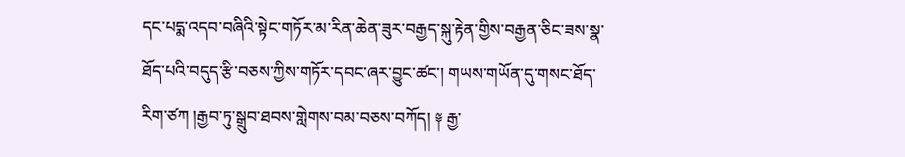དང་པདྨ་འདབ་བཞིའི་སྟེང་གཏོར་མ་རིན་ཆེན་ཟུར་བརྒྱད་སྐུ་རྟེན་གྱིས་བརྒྱན་ཅིང་ཟས་སྣ་ཐོད་པའི་བདུད་རྩི་བཅས་ཀྱིས་གཏོར་དབང་ཞར་བྱུང་ཚང་། གཡས་གཡོན་དུ་གསང་ཐོད་རིག་ཙཀ །རྒྱབ་ཏུ་སྒྲུབ་ཐབས་གླེགས་བམ་བཅས་བཀོད། ༈ རྒྱ་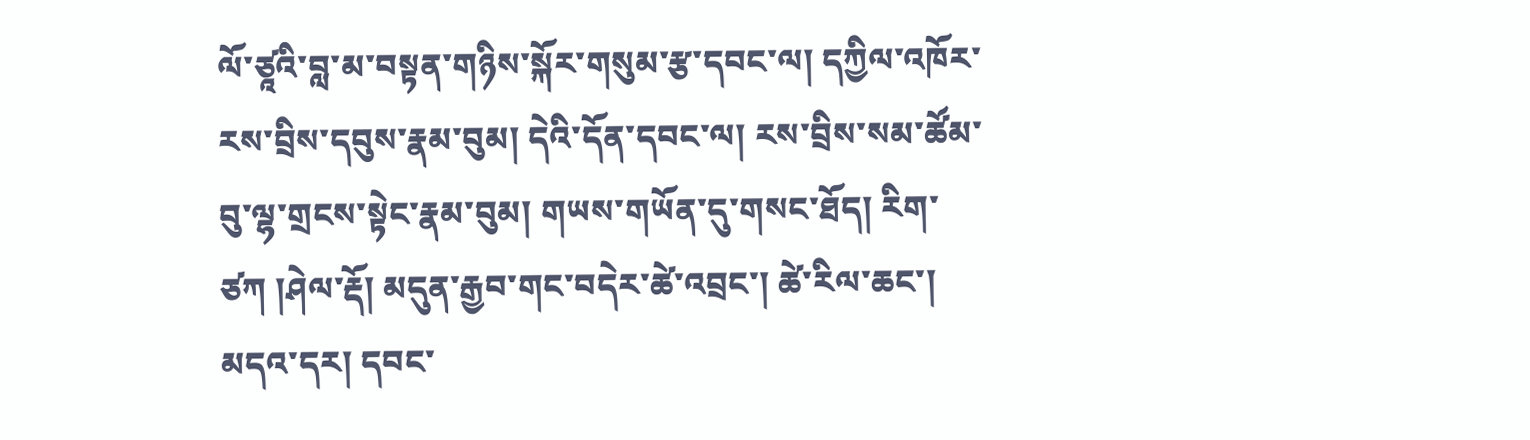ལོ་ཙཱའི་བླ་མ་བསྟན་གཉིས་སྐོར་གསུམ་རྩ་དབང་ལ། དཀྱིལ་འཁོར་རས་བྲིས་དབུས་རྣམ་བུམ། དེའི་དོན་དབང་ལ། རས་བྲིས་སམ་ཚོམ་བུ་ལྷ་གྲངས་སྟེང་རྣམ་བུམ། གཡས་གཡོན་དུ་གསང་ཐོད། རིག་ཙཀ །ཤེལ་རྡོ། མདུན་རྒྱབ་གང་བདེར་ཚེ་འབྲང་། ཚེ་རིལ་ཆང་། མདའ་དར། དབང་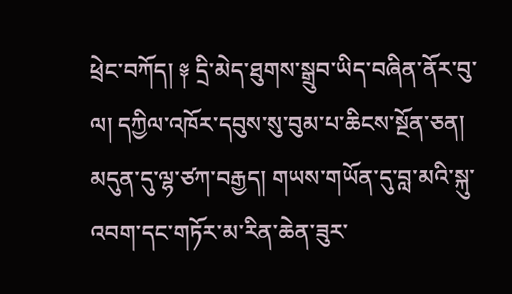ཕྲེང་བཀོད། ༈ དྲི་མེད་ཐུགས་སྒྲུབ་ཡིད་བཞིན་ནོར་བུ་ལ། དཀྱིལ་འཁོར་དབུས་སུ་བུམ་པ་ཆིངས་སྔོན་ཅན། མདུན་དུ་ལྷ་ཙཀ་བརྒྱད། གཡས་གཡོན་དུ་བླ་མའི་སྐུ་འབག་དང་གཏོར་མ་རིན་ཆེན་ཟུར་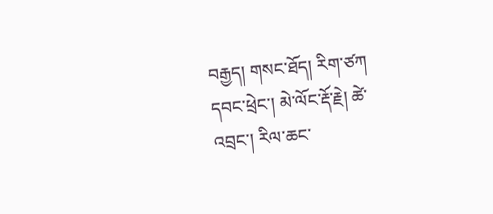བརྒྱད། གསང་ཐོད། རིག་ཙཀ དབང་ཕྲེང་། མེ་ལོང་རྡོ་རྗེ། ཚེ་འབྲང་། རིལ་ཆང་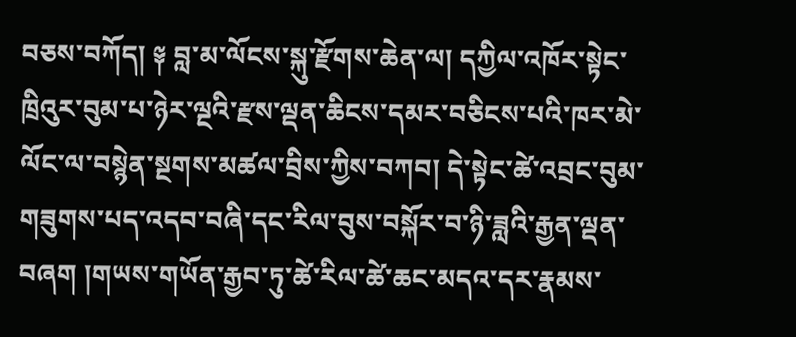བཅས་བཀོད། ༈ བླ་མ་ལོངས་སྐུ་རྫོགས་ཆེན་ལ། དཀྱིལ་འཁོར་སྟེང་ཁྲིའུར་བུམ་པ་ཉེར་ལྔའི་རྫས་ལྡན་ཆིངས་དམར་བཅིངས་པའི་ཁར་མེ་ལོང་ལ་བསྙེན་སྔགས་མཚལ་བྲིས་ཀྱིས་བཀབ། དེ་སྟེང་ཚེ་འབྲང་བུམ་གཟུགས་པད་འདབ་བཞི་དང་རིལ་བུས་བསྐོར་བ་ཉི་ཟླའི་རྒྱན་ལྡན་བཞག །གཡས་གཡོན་རྒྱབ་ཏུ་ཚེ་རིལ་ཚེ་ཆང་མདའ་དར་རྣམས་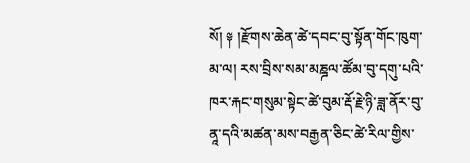སོ། ༈ །རྫོགས་ཆེན་ཚེ་དབང་བུ་སྟོན་གོང་ཁུག་མ་ལ། རས་བྲིས་སམ་མཎྜལ་ཚོམ་བུ་དགུ་པའི་ཁར་རྐང་གསུམ་སྟེང་ཚེ་བུམ་རྡོ་རྗེ་ཉི་ཟླ་ནོར་བུ་ནཱ་དའི་མཚན་མས་བརྒྱན་ཅིང་ཚེ་རིལ་གྱིས་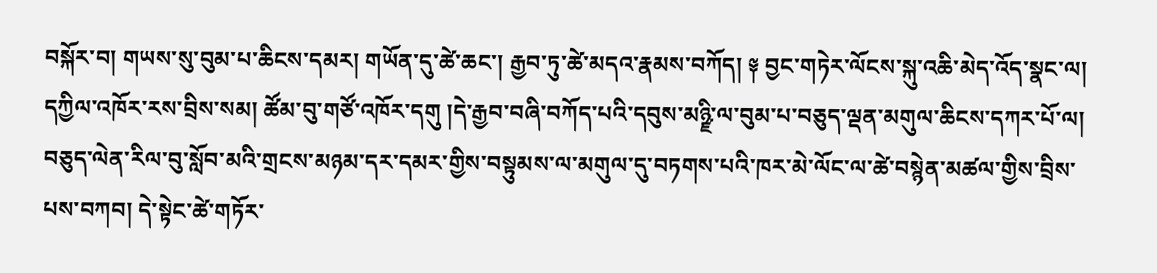བསྐོར་བ། གཡས་སུ་བུམ་པ་ཆིངས་དམར། གཡོན་དུ་ཚེ་ཆང་། རྒྱབ་ཏུ་ཚེ་མདའ་རྣམས་བཀོད། ༈ བྱང་གཏེར་ལོངས་སྐུ་འཆི་མེད་འོད་སྣང་ལ། དཀྱིལ་འཁོར་རས་བྲིས་སམ། ཚོམ་བུ་གཙོ་འཁོར་དགུ །དེ་རྒྱབ་བཞི་བཀོད་པའི་དབུས་མཉྫི་ལ་བུམ་པ་བཅུད་ལྡན་མགུལ་ཆིངས་དཀར་པོ་ལ། བཅུད་ལེན་རིལ་བུ་སློབ་མའི་གྲངས་མཉམ་དར་དམར་གྱིས་བསྟུམས་ལ་མགུལ་དུ་བཏགས་པའི་ཁར་མེ་ལོང་ལ་ཚེ་བསྙེན་མཚལ་གྱིས་བྲིས་པས་བཀབ། དེ་སྟེང་ཚེ་གཏོར་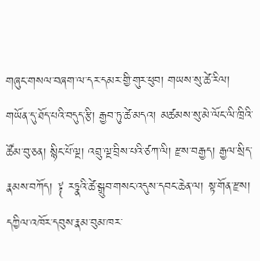གཞུང་གསལ་བཞག་ལ་དར་དམར་གྱི་གུར་ཕུབ། གཡས་སུ་ཚེ་རིལ། གཡོན་དུ་ཐོད་པའི་བདུད་རྩི། རྒྱབ་ཏུ་ཚེ་མདའ། མཚམས་སུ་མེ་ལོང་ལི་ཁྲིའི་ཚོམ་བུ་ཅན། སྙིང་པོ་ལྔ། འབྲུ་ལྔ་བྲིས་པའི་ཙཀ་ལི། རྫས་བརྒྱད། རྒྱལ་སྲིད་རྣམས་བཀོད། ༈ རཏྣའི་ཚེ་སྒྲུབ་གསང་འདུས་དབང་ཆེན་ལ། སྟ་གོན་རྫས། དཀྱིལ་འཁོར་དབུས་རྣམ་བུམ་ཁར་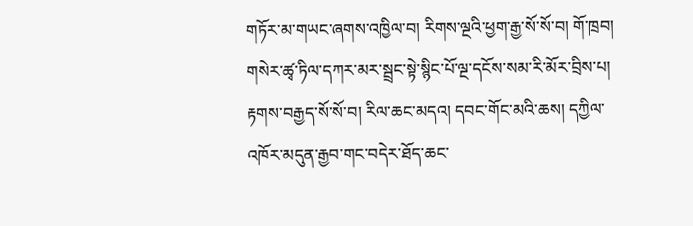གཏོར་མ་གཡང་ཞགས་འཁྱིལ་བ། རིགས་ལྔའི་ཕྱག་རྒྱ་སོ་སོ་བ། གོ་ཁྲབ། གསེར་ཚྭ་ཏིལ་དཀར་མར་སྦྲང་སྟེ་སྙིང་པོ་ལྔ་དངོས་སམ་རི་མོར་བྲིས་པ། རྟགས་བརྒྱད་སོ་སོ་བ། རིལ་ཆང་མདའ། དབང་གོང་མའི་ཆས། དཀྱིལ་འཁོར་མདུན་རྒྱབ་གང་བདེར་ཐོད་ཆང་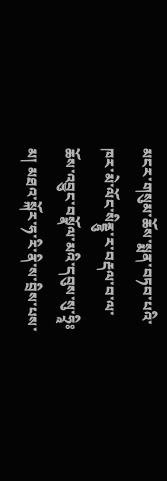མངར་གསུམ་ཆོས་སྨན་བཏབ་པའི་ཁར་མེ་ལོང་སིནྡྷུ་ར་བརྡལ་བ་ལ་ཆོས་འབྱུང་བསྣོལ་མའི་དབུས་སུ་ཧྲཱིཿམ། མཐའ་སྐོར་ཧ་རི་ནི་ས་བྲིས་པས་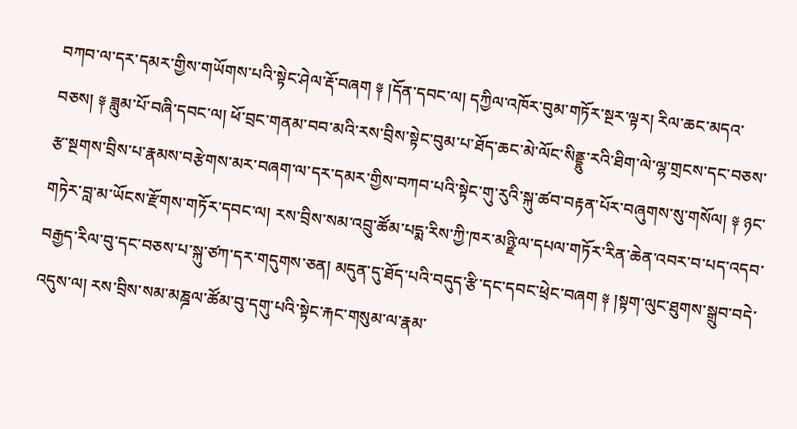བཀབ་ལ་དར་དམར་གྱིས་གཡོགས་པའི་སྟེང་ཤེལ་རྡོ་བཞག ༈ །དོན་དབང་ལ། དཀྱིལ་འཁོར་བུམ་གཏོར་སྔར་ལྟར། རིལ་ཆང་མདའ་བཅས། ༈ ཟླུམ་པོ་བཞི་དབང་ལ། ཕོ་བྲང་གནམ་བབ་མའི་རས་བྲིས་སྟེང་བུམ་པ་ཐོད་ཆང་མེ་ལོང་སིནྡྷུ་རའི་ཐིག་ལེ་ལྷ་གྲངས་དང་བཅས་རྩ་སྔགས་བྲིས་པ་རྣམས་བརྩེགས་མར་བཞག་ལ་དར་དམར་གྱིས་བཀབ་པའི་སྟེང་གུ་རུའི་སྐུ་ཚབ་བརྟན་པོར་བཞུགས་སུ་གསོལ། ༈ ཉང་གཏེར་བླ་མ་ཡོངས་རྫོགས་གཏོར་དབང་ལ། རས་བྲིས་སམ་འབྲུ་ཚོམ་པདྨ་རིས་ཀྱི་ཁར་མཉྫི་ལ་དཔལ་གཏོར་རིན་ཆེན་འབར་བ་པད་འདབ་བརྒྱད་རིལ་བུ་དང་བཅས་པ་སྐུ་ཙཀ་དར་གདུགས་ཅན། མདུན་དུ་ཐོད་པའི་བདུད་རྩི་དང་དབང་ཕྲེང་བཞག ༈ །སྟག་ལུང་ཐུགས་སྒྲུབ་བདེ་འདུས་ལ། རས་བྲིས་སམ་མཎྜལ་ཚོམ་བུ་དགུ་པའི་སྟེང་རྐང་གསུམ་ལ་རྣམ་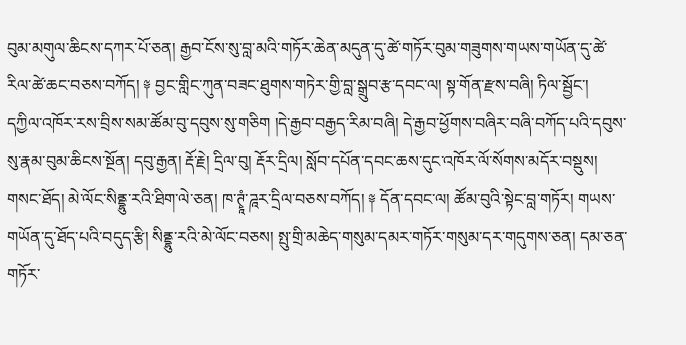བུམ་མགུལ་ཆིངས་དཀར་པོ་ཅན། རྒྱབ་ངོས་སུ་བླ་མའི་གཏོར་ཆེན་མདུན་དུ་ཚེ་གཏོར་བུམ་གཟུགས་གཡས་གཡོན་དུ་ཚེ་རིལ་ཚེ་ཆང་བཅས་བཀོད། ༈ བྱང་གླིང་ཀུན་བཟང་ཐུགས་གཏེར་གྱི་བླ་སྒྲུབ་རྩ་དབང་ལ། སྟ་གོན་རྫས་བཞི། ཏིལ་སྦྱོང་། དཀྱིལ་འཁོར་རས་བྲིས་སམ་ཚོམ་བུ་དབུས་སུ་གཅིག །དེ་རྒྱབ་བརྒྱད་རིམ་བཞི། དེ་རྒྱབ་ཕྱོགས་བཞིར་བཞི་བཀོད་པའི་དབུས་སུ་རྣམ་བུམ་ཆིངས་སྔོན། དབུ་རྒྱན། རྡོ་རྗེ། དྲིལ་བུ། རྡོར་དྲིལ། སློབ་དཔོན་དབང་ཆས་དུང་འཁོར་ལོ་སོགས་མདོར་བསྡུས། གསང་ཐོད། མེ་ལོང་སིནྡྷུ་རའི་ཐིག་ལེ་ཅན། ཁ་ཊྭཱཾ་ཌཱར་དྲིལ་བཅས་བཀོད། ༈ དོན་དབང་ལ། ཚོམ་བུའི་སྟེང་བླ་གཏོར། གཡས་གཡོན་དུ་ཐོད་པའི་བདུད་རྩི། སིནྡྷུ་རའི་མེ་ལོང་བཅས། སྤུ་གྲི་མཆེད་གསུམ་དམར་གཏོར་གསུམ་དར་གདུགས་ཅན། དམ་ཅན་གཏོར་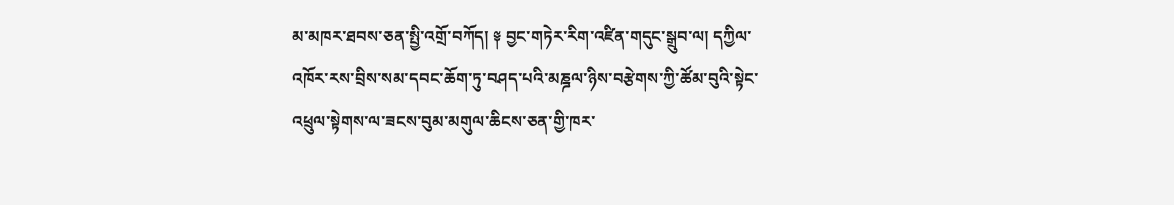མ་མཁར་ཐབས་ཅན་སྤྱི་འགྲོ་བཀོད། ༈ བྱང་གཏེར་རིག་འཛིན་གདུང་སྒྲུབ་ལ། དཀྱིལ་འཁོར་རས་བྲིས་སམ་དབང་ཆོག་ཏུ་བཤད་པའི་མཎྜལ་ཉིས་བརྩེགས་ཀྱི་ཚོམ་བུའི་སྟེང་འཕྲུལ་སྟེགས་ལ་ཟངས་བུམ་མགུལ་ཆིངས་ཅན་གྱི་ཁར་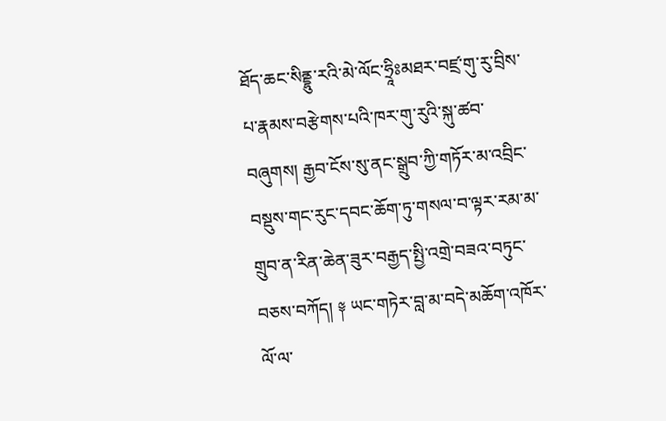ཐོད་ཆང་སིནྡྷུ་རའི་མེ་ལོང་ཧྲཱིཿམཐར་བཛྲ་གུ་རུ་བྲིས་པ་རྣམས་བརྩེགས་པའི་ཁར་གུ་རུའི་སྐུ་ཚབ་བཞུགས། རྒྱབ་ངོས་སུ་ནང་སྒྲུབ་ཀྱི་གཏོར་མ་འབྲིང་བསྡུས་གང་རུང་དབང་ཆོག་ཏུ་གསལ་བ་ལྟར་རམ་མ་གྲུབ་ན་རིན་ཆེན་ཟུར་བརྒྱད་སྤྱི་འགྲེ་བཟའ་བཏུང་བཅས་བཀོད། ༈ ཡང་གཏེར་བླ་མ་བདེ་མཆོག་འཁོར་ལོ་ལ་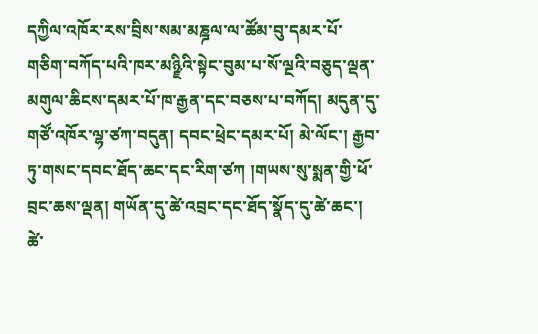དཀྱིལ་འཁོར་རས་བྲིས་སམ་མཎྜལ་ལ་ཚོམ་བུ་དམར་པོ་གཅིག་བཀོད་པའི་ཁར་མཉྫིའི་སྟེང་བུམ་པ་སོ་ལྔའི་བཅུད་ལྡན་མགུལ་ཆིངས་དམར་པོ་ཁ་རྒྱན་དང་བཅས་པ་བཀོད། མདུན་དུ་གཙོ་འཁོར་ལྷ་ཙཀ་བདུན། དབང་ཕྲེང་དམར་པོ། མེ་ལོང་། རྒྱབ་ཏུ་གསང་དབང་ཐོད་ཆང་དང་རིག་ཙཀ །གཡས་སུ་སྨན་གྱི་ཕོ་བྲང་ཆས་ལྡན། གཡོན་དུ་ཚེ་འབྲང་དང་ཐོད་སྣོད་དུ་ཚེ་ཆང་། ཚེ་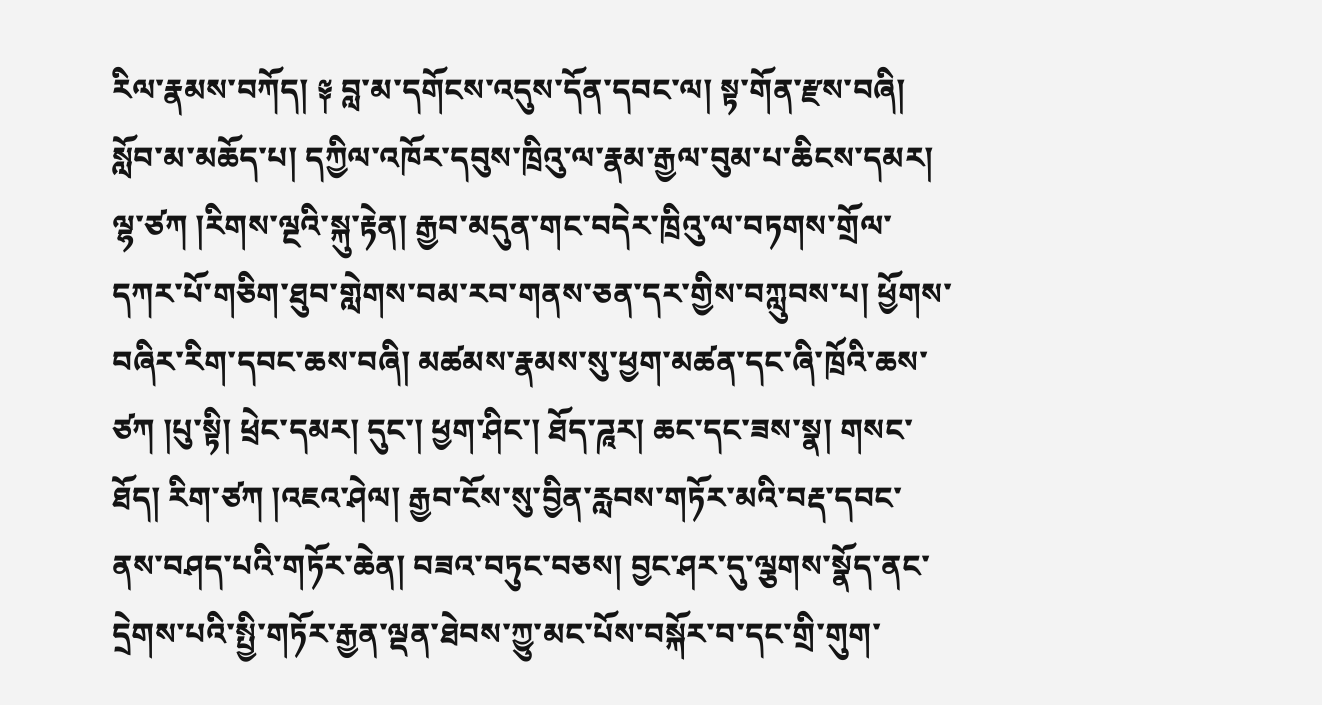རིལ་རྣམས་བཀོད། ༈ བླ་མ་དགོངས་འདུས་དོན་དབང་ལ། སྟ་གོན་རྫས་བཞི། སློབ་མ་མཆོད་པ། དཀྱིལ་འཁོར་དབུས་ཁྲིའུ་ལ་རྣམ་རྒྱལ་བུམ་པ་ཆིངས་དམར། ལྷ་ཙཀ །རིགས་ལྔའི་སྐུ་རྟེན། རྒྱབ་མདུན་གང་བདེར་ཁྲིའུ་ལ་བཏགས་གྲོལ་དཀར་པོ་གཅིག་ཐུབ་གླེགས་བམ་རབ་གནས་ཅན་དར་གྱིས་བཀླུབས་པ། ཕྱོགས་བཞིར་རིག་དབང་ཆས་བཞི། མཚམས་རྣམས་སུ་ཕྱག་མཚན་དང་ཞི་ཁྲོའི་ཆས་ཙཀ །པུ་སྟི། ཕྲེང་དམར། དུང་། ཕྱག་ཤིང་། ཐོད་ཌཱར། ཆང་དང་ཟས་སྣ། གསང་ཐོད། རིག་ཙཀ །འཇའ་ཤེལ། རྒྱབ་ངོས་སུ་བྱིན་རླབས་གཏོར་མའི་བརྡ་དབང་ནས་བཤད་པའི་གཏོར་ཆེན། བཟའ་བཏུང་བཅས། བྱང་ཤར་དུ་ལྕགས་སྣོད་ནང་དྲེགས་པའི་སྤྱི་གཏོར་རྒྱན་ལྡན་ཐེབས་ཀྱུ་མང་པོས་བསྐོར་བ་དང་གྲི་གུག་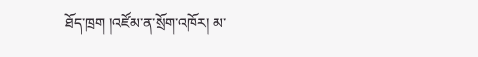ཐོད་ཁྲག །འཛོམ་ན་སྲོག་འཁོར། མ་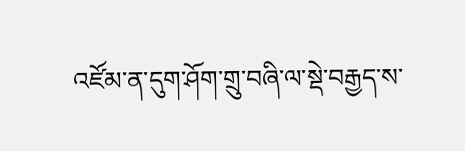འཛོམ་ན་དུག་ཤོག་གྲུ་བཞི་ལ་སྡེ་བརྒྱད་ས་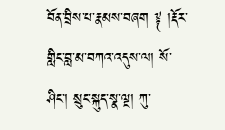བོན་བྲིས་པ་རྣམས་བཞག ༈ །རྡོར་གླིང་བླ་མ་བཀའ་འདུས་ལ། སོ་ཤིང་། སྲུང་སྐུད་སྣ་ལྔ། ཀུ་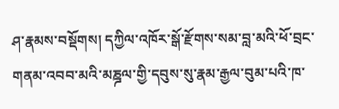ཤ་རྣམས་བསྡོགས། དཀྱིལ་འཁོར་སྒོ་རྫོགས་སམ་བླ་མའི་ཕོ་བྲང་གནམ་འབབ་མའི་མཎྜལ་གྱི་དབུས་སུ་རྣམ་རྒྱལ་བུམ་པའི་ཁ་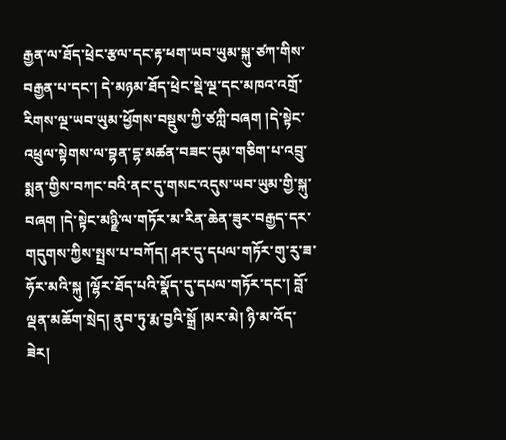རྒྱན་ལ་ཐོད་ཕྲེང་རྩལ་དང་རྟ་ཕག་ཡབ་ཡུམ་སྐུ་ཙཀ་གིས་བརྒྱན་པ་དང་། དེ་མཉམ་ཐོད་ཕྲེང་སྡེ་ལྔ་དང་མཁའ་འགྲོ་རིགས་ལྔ་ཡབ་ཡུམ་ཕྱོགས་བསྡུས་ཀྱི་ཙཀླི་བཞག །དེ་སྟེང་འཕྲུལ་སྟེགས་ལ་བྷན་དྷ་མཚན་བཟང་དུམ་གཅིག་པ་འབྲུ་སྨན་གྱིས་བཀང་བའི་ནང་དུ་གསང་འདུས་ཡབ་ཡུམ་གྱི་སྐུ་བཞག །དེ་སྟེང་མཉྫི་ལ་གཏོར་མ་རིན་ཆེན་ཟུར་བརྒྱད་དར་གདུགས་ཀྱིས་སྤྲས་པ་བཀོད། ཤར་དུ་དཔལ་གཏོར་གུ་རུ་ཟ་ཧོར་མའི་སྐུ །ལྷོར་ཐོད་པའི་སྣོད་དུ་དཔལ་གཏོར་དང་། བློ་ལྡན་མཆོག་སྲེད། ནུབ་ཏུ་རྨ་བྱའི་སྒྲོ །མར་མེ། ཉི་མ་འོད་ཟེར།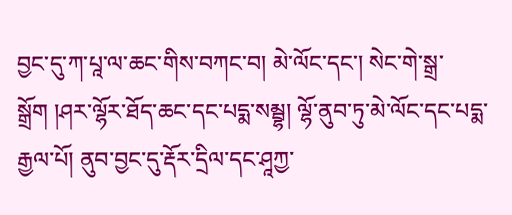བྱང་དུ་ཀ་པཱ་ལ་ཆང་གིས་བཀང་བ། མེ་ལོང་དང་། སེང་གེ་སྒྲ་སྒྲོག །ཤར་ལྷོར་ཐོད་ཆང་དང་པདྨ་སམྦྷ། ལྷོ་ནུབ་ཏུ་མེ་ལོང་དང་པདྨ་རྒྱལ་པོ། ནུབ་བྱང་དུ་རྡོར་དྲིལ་དང་ཤཱཀྱ་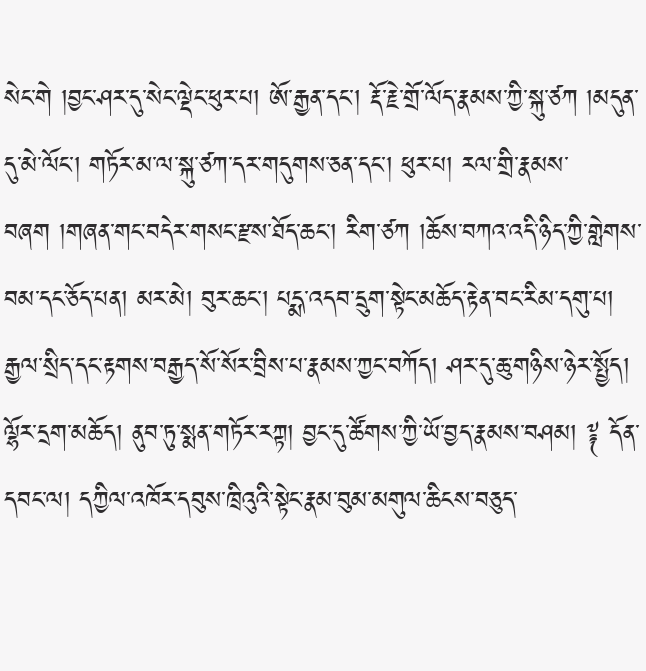སེང་གེ །བྱང་ཤར་དུ་སེང་ལྡེང་ཕུར་པ། ཨོ་རྒྱན་དང་། རྡོ་རྗེ་གྲོ་ལོད་རྣམས་ཀྱི་སྐུ་ཙཀ །མདུན་དུ་མེ་ལོང་། གཏོར་མ་ལ་སྐུ་ཙཀ་དར་གདུགས་ཅན་དང་། ཕུར་པ། རལ་གྲི་རྣམས་བཞག །གཞན་གང་བདེར་གསང་རྫས་ཐོད་ཆང་། རིག་ཙཀ །ཆོས་བཀའ་འདི་ཉིད་ཀྱི་གླེགས་བམ་དང་ཅོད་པན། མར་མེ། བུར་ཆང་། པདྨ་འདབ་དྲུག་སྟེང་མཆོད་རྟེན་བང་རིམ་དགུ་པ། རྒྱལ་སྲིད་དང་རྟགས་བརྒྱད་སོ་སོར་བྲིས་པ་རྣམས་ཀྱང་བཀོད། ཤར་དུ་ཆུ་གཉིས་ཉེར་སྤྱོད། ལྷོར་དྲག་མཆོད། ནུབ་ཏུ་སྨན་གཏོར་རཀྟ། བྱང་དུ་ཚོགས་ཀྱི་ཡོ་བྱད་རྣམས་བཤམ། ༈ དོན་དབང་ལ། དཀྱིལ་འཁོར་དབུས་ཁྲིའུའི་སྟེང་རྣམ་བུམ་མགུལ་ཆིངས་བཅུད་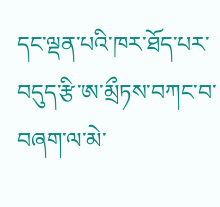དང་ལྡན་པའི་ཁར་ཐོད་པར་བདུད་རྩི་ཨ་མྲྀཏས་བཀང་བ་བཞག་ལ་མེ་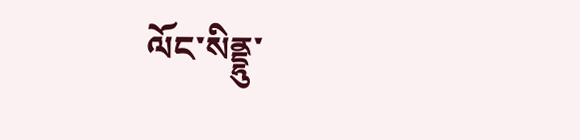ལོང་སིནྡྷུ་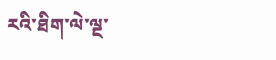རའི་ཐིག་ལེ་ལྔ་